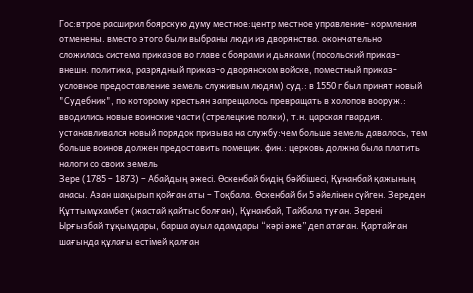Гос:втрое расширил боярскую думу местное:центр местное управление- кормления отменены. вместо этого были выбраны люди из дворянства. окончательно сложилась система приказов во главе с боярами и дьяками (посольский приказ- внешн. политика, разрядный приказ-о дворянском войске, поместный приказ-условное предоставление земель служивым людям) суд.: в 1550 г был принят новый "Судебник", по которому крестьян запрещалось превращать в холопов вооруж.: вводились новые воинские части (стрелецкие полки), т.н. царская гвардия. устанавливался новый порядок призыва на службу:чем больше земель давалось, тем больше воинов должен предоставить помещик. фин.: церковь должна была платить налоги со своих земель
Зере (1785 – 1873) – Абайдың әжесі. Өскенбай бидің бәйбішесі, Құнанбай қажының анасы. Азан шақырып қойған аты – Тоқбала. Өскенбай би 5 әйелінен сүйген. Зереден Құттымұхамбет (жастай қайтыс болған), Құнанбай, Тайбала туған. Зерені Ырғызбай тұқымдары, барша ауыл адамдары “кәрі әже” деп атаған. Қартайған шағында құлағы естімей қалған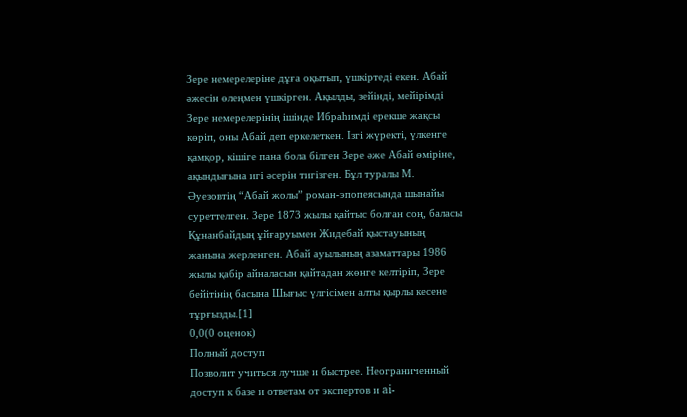Зере немерелеріне дұға оқытып, үшкіртеді екен. Абай әжесін өлеңмен үшкірген. Ақылды, зейінді, мейірімді Зере немерелерінің ішінде Ибраhимді ерекше жақсы көріп, оны Абай деп еркелеткен. Ізгі жүректі, үлкенге қамқор, кішіге пана бола білген Зере әже Абай өміріне, ақындығына игі әсерін тигізген. Бұл туралы М. Әуезовтің “Абай жолы” роман-эпопеясында шынайы суреттелген. Зере 1873 жылы қайтыс болған соң, баласы Құнанбайдың ұйғаруымен Жидебай қыстауының жанына жерленген. Абай ауылының азаматтары 1986 жылы қабір айналасын қайтадан жөнге келтіріп, Зере бейітінің басына Шығыс үлгісімен алты қырлы кесене тұрғызды.[1]
0,0(0 оценок)
Полный доступ
Позволит учиться лучше и быстрее. Неограниченный доступ к базе и ответам от экспертов и ai-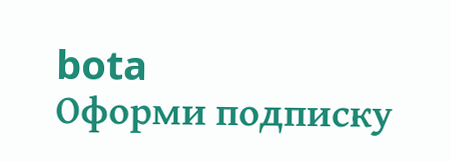bota
Оформи подписку